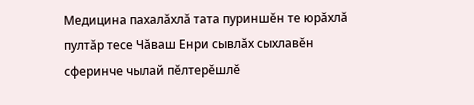Медицина пахалăхлă тата пуриншĕн те юрăхлă пултăр тесе Чăваш Енри сывлăх сыхлавĕн сферинче чылай пĕлтерĕшлĕ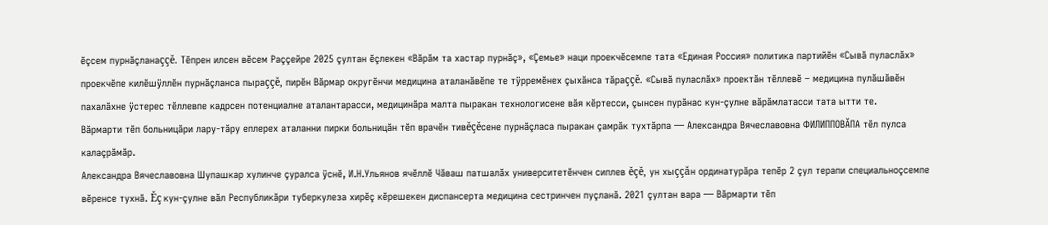ĕçсем пурнăçланаççĕ. Тĕпрен илсен вĕсем Раççейре 2025 çултан ĕçлекен «Вăрăм та хастар пурнăç», «Çемье» наци проекчĕсемпе тата «Единая Россия» политика партийĕн «Сывă пуласлăх» проекчĕпе килĕшÿллĕн пурнăçланса пыраççĕ, пирĕн Вăрмар округĕнчи медицина аталанăвĕпе те тÿрремĕнех çыхăнса тăраççĕ. «Сывă пуласлăх» проектăн тĕллевĕ – медицина пулăшăвĕн пахалăхне ÿстерес тĕллевпе кадрсен потенциалне аталантарасси, медицинăра малта пыракан технологисене вăя кĕртесси, çынсен пурăнас кун-çулне вăрăмлатасси тата ытти те.
Вăрмарти тĕп больницăри лару-тăру еплерех аталанни пирки больницăн тĕп врачĕн тивĕçĕсене пурнăçласа пыракан çамрăк тухтăрпа — Александра Вячеславовна ФИЛИППОВĂПА тĕл пулса калаçрăмăр.
Александра Вячеславовна Шупашкар хулинче çуралса ÿснĕ, И.Н.Ульянов ячĕллĕ Чăваш патшалăх университетĕнчен сиплев ĕçĕ, ун хыççăн ординатурăра тепĕр 2 çул терапи специальноçсемпе вĕренсе тухнă. Ĕç кун-çулне вăл Республикăри туберкулеза хирĕç кĕрешекен диспансерта медицина сестринчен пуçланă. 2021 çултан вара — Вăрмарти тĕп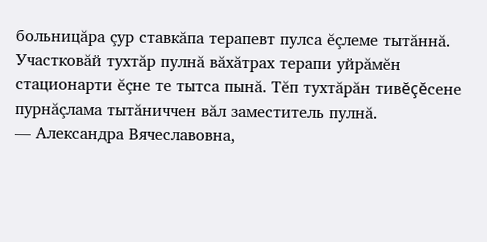больницăра çур ставкăпа терапевт пулса ĕçлеме тытăннă. Участковăй тухтăр пулнă вăхăтрах терапи уйрăмĕн стационарти ĕçне те тытса пынă. Тĕп тухтăрăн тивĕçĕсене пурнăçлама тытăниччен вăл заместитель пулнă.
— Александра Вячеславовна,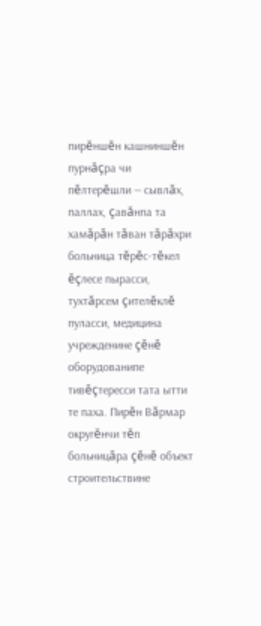пирĕншĕн кашниншĕн пурнăçра чи пĕлтерĕшли — сывлăх, паллах, çавăнпа та хамăрăн тăван тăрăхри больница тĕрĕс-тĕкел ĕçлесе пырасси, тухтăрсем çителĕклĕ пуласси, медицина учрежденине çĕнĕ оборудованипе тивĕçтересси тата ытти те паха. Пирĕн Вăрмар округĕнчи тĕп больницăра çĕнĕ объект строительствине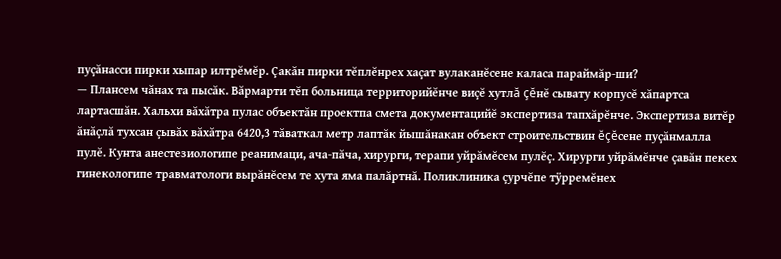пуçăнасси пирки хыпар илтрĕмĕр. Çакăн пирки тĕплĕнрех хаçат вулаканĕсене каласа параймăр-ши?
— Плансем чăнах та пысăк. Вăрмарти тĕп больница территорийĕнче виçĕ хутлă çĕнĕ сывату корпусĕ хăпартса лартасшăн. Хальхи вăхăтра пулас объектăн проектпа смета документацийĕ экспертиза тапхăрĕнче. Экспертиза витĕр ăнăçлă тухсан çывăх вăхăтра 6420,3 тăваткал метр лаптăк йышăнакан объект строительствин ĕçĕсене пуçăнмалла пулĕ. Кунта анестезиологипе реанимаци, ача-пăча, хирурги, терапи уйрăмĕсем пулĕç. Хирурги уйрăмĕнче çавăн пекех гинекологипе травматологи вырăнĕсем те хута яма палăртнă. Поликлиника çурчĕпе тÿрремĕнех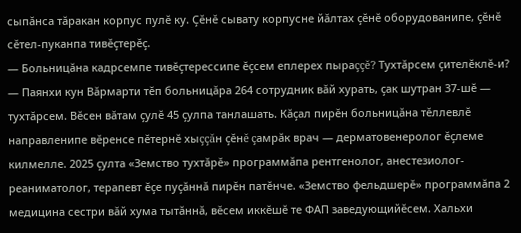сыпăнса тăракан корпус пулĕ ку. Çĕнĕ сывату корпусне йăлтах çĕнĕ оборудованипе, çĕнĕ сĕтел-пуканпа тивĕçтерĕç.
— Больницăна кадрсемпе тивĕçтерессипе ĕçсем еплерех пыраççĕ? Тухтăрсем çителĕклĕ-и?
— Паянхи кун Вăрмарти тĕп больницăра 264 сотрудник вăй хурать, çак шутран 37-шĕ — тухтăрсем. Вĕсен вăтам çулĕ 45 çулпа танлашать. Кăçал пирĕн больницăна тĕллевлĕ направленипе вĕренсе пĕтернĕ хыççăн çĕнĕ çамрăк врач — дерматовенеролог ĕçлеме килмелле. 2025 çулта «Земство тухтăрĕ» программăпа рентгенолог, анестезиолог-реаниматолог, терапевт ĕçе пуçăннă пирĕн патĕнче. «Земство фельдшерĕ» программăпа 2 медицина сестри вăй хума тытăннă, вĕсем иккĕшĕ те ФАП заведующийĕсем. Хальхи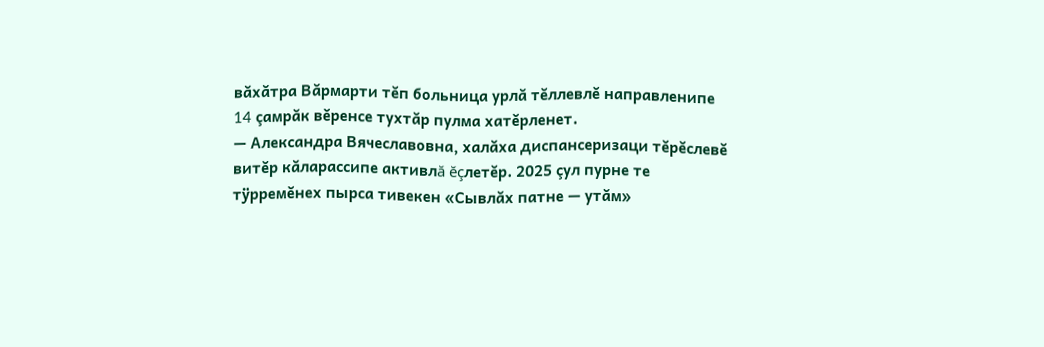вăхăтра Вăрмарти тĕп больница урлă тĕллевлĕ направленипе 14 çамрăк вĕренсе тухтăр пулма хатĕрленет.
— Александра Вячеславовна, халăха диспансеризаци тĕрĕслевĕ витĕр кăларассипе активлă ĕçлетĕр. 2025 çул пурне те тÿрремĕнех пырса тивекен «Сывлăх патне — утăм»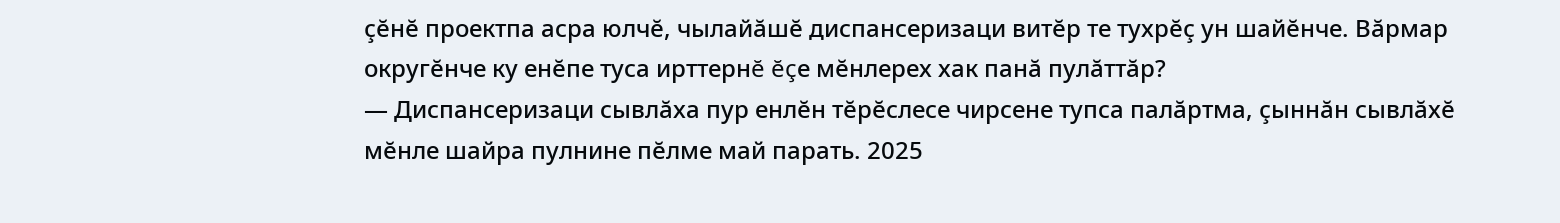çĕнĕ проектпа асра юлчĕ, чылайăшĕ диспансеризаци витĕр те тухрĕç ун шайĕнче. Вăрмар округĕнче ку енĕпе туса ирттернĕ ĕçе мĕнлерех хак панă пулăттăр?
— Диспансеризаци сывлăха пур енлĕн тĕрĕслесе чирсене тупса палăртма, çыннăн сывлăхĕ мĕнле шайра пулнине пĕлме май парать. 2025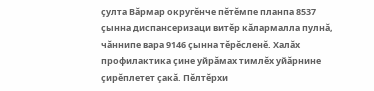çулта Вăрмар округĕнче пĕтĕмпе планпа 8537 çынна диспансеризаци витĕр кăлармалла пулнă, чăннипе вара 9146 çынна тĕрĕсленĕ. Халăх профилактика çине уйрăмах тимлĕх уйăрнине çирĕплетет çакă. Пĕлтĕрхи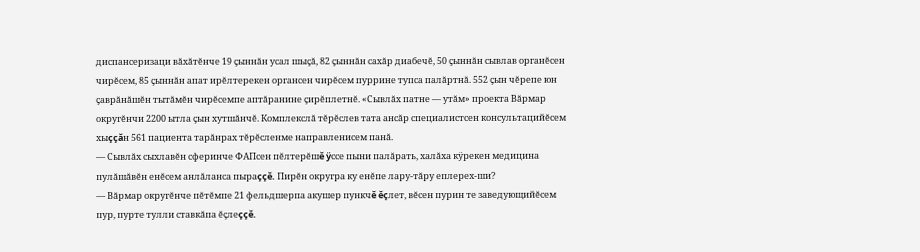диспансеризаци вăхăтĕнче 19 çыннăн усал шыçă, 82 çыннăн сахăр диабечĕ, 50 çыннăн сывлав органĕсен чирĕсем, 85 çыннăн апат ирĕлтерекен органсен чирĕсем пуррине тупса палăртнă. 552 çын чĕрепе юн çаврăнăшĕн тытăмĕн чирĕсемпе аптăранине çирĕплетнĕ. «Сывлăх патне — утăм» проекта Вăрмар округĕнчи 2200 ытла çын хутшăнчĕ. Комплекслă тĕрĕслев тата ансăр специалистсен консультацийĕсем хыççăн 561 пациента тарăнрах тĕрĕсленме направленисем панă.
— Сывлăх сыхлавĕн сферинче ФАПсен пĕлтерĕшĕ ÿссе пыни палăрать, халăха кÿрекен медицина пулăшăвĕн енĕсем анлăланса пыраççĕ. Пирĕн округра ку енĕпе лару-тăру еплерех-ши?
— Вăрмар округĕнче пĕтĕмпе 21 фельдшерпа акушер пункчĕ ĕçлет, вĕсен пурин те заведующийĕсем пур, пурте тулли ставкăпа ĕçлеççĕ.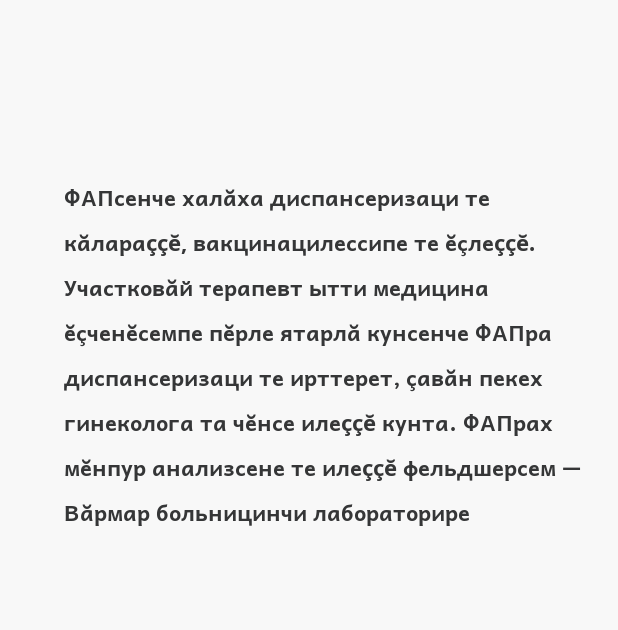ФАПсенче халăха диспансеризаци те кăлараççĕ, вакцинацилессипе те ĕçлеççĕ. Участковăй терапевт ытти медицина ĕçченĕсемпе пĕрле ятарлă кунсенче ФАПра диспансеризаци те ирттерет, çавăн пекех гинеколога та чĕнсе илеççĕ кунта. ФАПрах мĕнпур анализсене те илеççĕ фельдшерсем — Вăрмар больницинчи лабораторире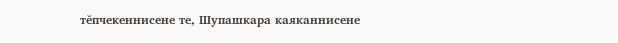тĕпчекеннисене те, Шупашкара каяканнисене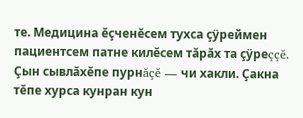те. Медицина ĕçченĕсем тухса çÿреймен пациентсем патне килĕсем тăрăх та çÿреççĕ.
Çын сывлăхĕпе пурнăçĕ — чи хакли. Çакна тĕпе хурса кунран кун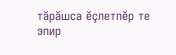тăрăшса ĕçлетпĕр те эпир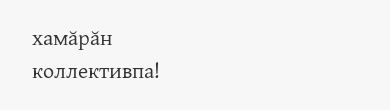хамăрăн коллективпа!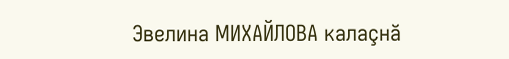Эвелина МИХАЙЛОВА калаçнă